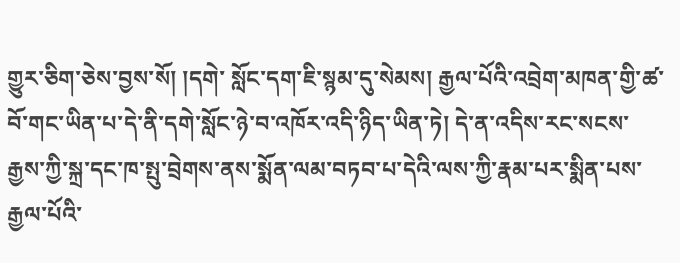གྱུར་ཅིག་ཅེས་བྱས་སོ། །དགེ་ སློང་དག་ཇི་སྙམ་དུ་སེམས། རྒྱལ་པོའི་འབྲེག་མཁན་གྱི་ཚ་བོ་གང་ཡིན་པ་དེ་ནི་དགེ་སློང་ཉེ་བ་འཁོར་འདི་ཉིད་ཡིན་ཏེ། དེ་ན་འདིས་རང་སངས་རྒྱས་ཀྱི་སྐྲ་དང་ཁ་སྤུ་བྲེགས་ནས་སྨོན་ལམ་བཏབ་པ་དེའི་ལས་ཀྱི་རྣམ་པར་སྨིན་པས་རྒྱལ་པོའི་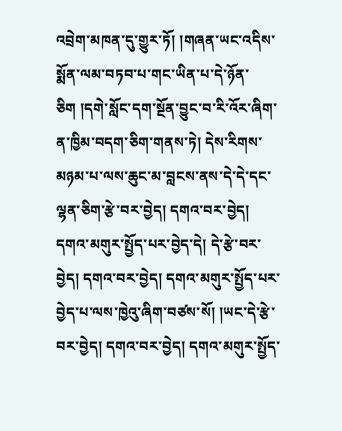འབྲེག་མཁན་དུ་གྱུར་ཏོ། །གཞན་ཡང་འདིས་ སྨོན་ལམ་བཏབ་པ་གང་ཡིན་པ་དེ་ཉོན་ཅིག །དགེ་སློང་དག་སྔོན་བྱུང་བ་རི་འོར་ཞིག་ན་ཁྱིམ་བདག་ཅིག་གནས་ཏེ། དེས་རིགས་མཉམ་པ་ལས་ཆུང་མ་བླངས་ནས་དེ་དེ་དང་ལྷན་ཅིག་རྩེ་བར་བྱེད། དགའ་བར་བྱེད། དགའ་མགུར་སྤྱོད་པར་བྱེད་དེ། དེ་རྩེ་བར་བྱེད། དགའ་བར་བྱེད། དགའ་མགུར་སྤྱོད་པར་བྱེད་པ་ལས་ཁྱེའུ་ཞིག་བཙས་སོ། །ཡང་དེ་རྩེ་བར་བྱེད། དགའ་བར་བྱེད། དགའ་མགུར་སྤྱོད་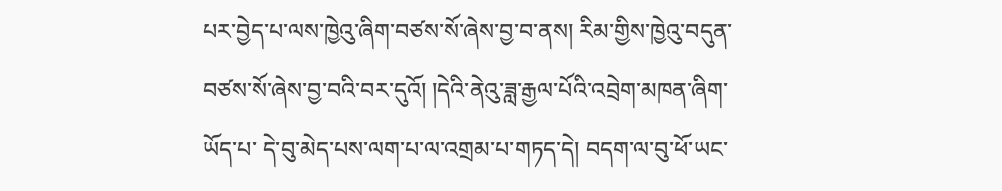པར་བྱེད་པ་ལས་ཁྱེའུ་ཞིག་བཙས་སོ་ཞེས་བྱ་བ་ནས། རིམ་གྱིས་ཁྱེའུ་བདུན་བཙས་སོ་ཞེས་བྱ་བའི་བར་དུའོ། །དེའི་ནེའུ་ཟླ་རྒྱལ་པོའི་འབྲེག་མཁན་ཞིག་ཡོད་པ་ དེ་བུ་མེད་པས་ལག་པ་ལ་འགྲམ་པ་གཏད་དེ། བདག་ལ་བུ་ཕོ་ཡང་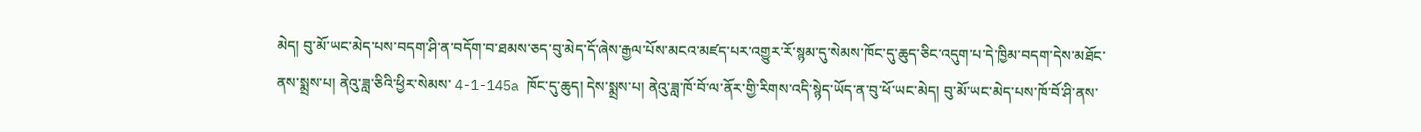མེད། བུ་མོ་ཡང་མེད་པས་བདག་ཤི་ན་བདོག་བ་ཐམས་ཅད་བུ་མེད་དོ་ཞེས་རྒྱལ་པོས་མངའ་མཛད་པར་འགྱུར་རོ་སྙམ་དུ་སེམས་ཁོང་དུ་ཆུད་ཅིང་འདུག་པ་དེ་ཁྱིམ་བདག་དེས་མཐོང་ནས་སྨྲས་པ། ནེའུ་ཟླ་ཅིའི་ཕྱིར་སེམས་ 4-1-145a ཁོང་དུ་ཆུད། དེས་སྨྲས་པ། ནེའུ་ཟླ་ཁོ་བོ་ལ་ནོར་གྱི་རིགས་འདི་སྙེད་ཡོད་ན་བུ་ཕོ་ཡང་མེད། བུ་མོ་ཡང་མེད་པས་ཁོ་བོ་ཤི་ནས་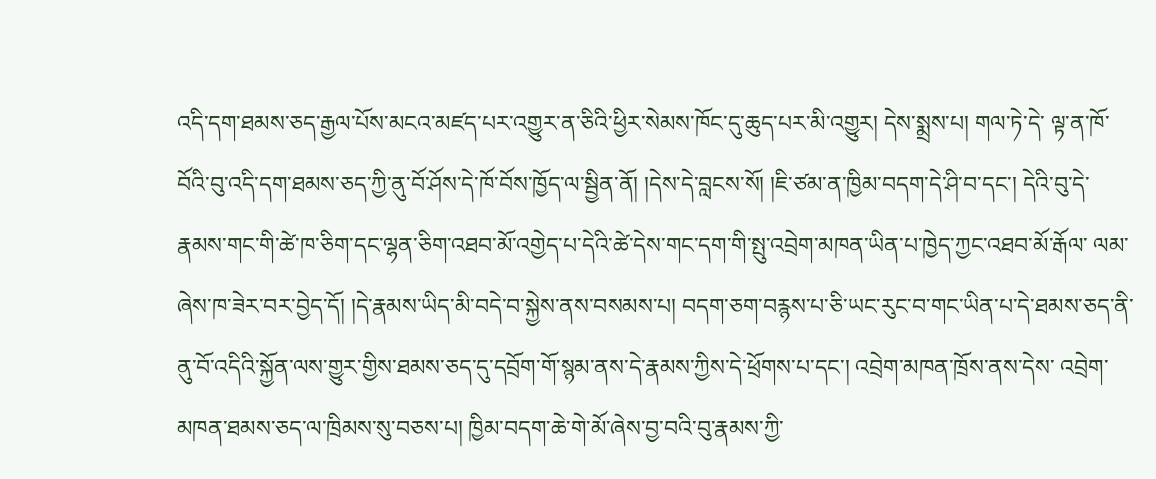འདི་དག་ཐམས་ཅད་རྒྱལ་པོས་མངའ་མཛད་པར་འགྱུར་ན་ཅིའི་ཕྱིར་སེམས་ཁོང་དུ་ཆུད་པར་མི་འགྱུར། དེས་སྨྲས་པ། གལ་ཏེ་དེ་ ལྟ་ན་ཁོ་བོའི་བུ་འདི་དག་ཐམས་ཅད་ཀྱི་ནུ་བོ་ཤོས་དེ་ཁོ་བོས་ཁྱོད་ལ་སྦྱིན་ནོ། །དེས་དེ་བླངས་སོ། །ཇི་ཙམ་ན་ཁྱིམ་བདག་དེ་ཤི་བ་དང་། དེའི་བུ་དེ་རྣམས་གང་གི་ཚེ་ཁ་ཅིག་དང་ལྷན་ཅིག་འཐབ་མོ་འགྱེད་པ་དེའི་ཚེ་དེས་གང་དག་གི་སྤུ་འབྲེག་མཁན་ཡིན་པ་ཁྱེད་ཀྱང་འཐབ་མོ་རྒོལ་ ལམ་ཞེས་ཁ་ཟེར་བར་བྱེད་དོ། །དེ་རྣམས་ཡིད་མི་བདེ་བ་སྐྱེས་ནས་བསམས་པ། བདག་ཅག་བརྙས་པ་ཅི་ཡང་རུང་བ་གང་ཡིན་པ་དེ་ཐམས་ཅད་ནི་ནུ་བོ་འདིའི་སྐྱོན་ལས་གྱུར་གྱིས་ཐམས་ཅད་དུ་དབྲོག་གོ་སྙམ་ནས་དེ་རྣམས་ཀྱིས་དེ་ཕྲོགས་པ་དང་། འབྲེག་མཁན་ཁྲོས་ནས་དེས་ འབྲེག་མཁན་ཐམས་ཅད་ལ་ཁྲིམས་སུ་བཅས་པ། ཁྱིམ་བདག་ཆེ་གེ་མོ་ཞེས་བྱ་བའི་བུ་རྣམས་ཀྱི་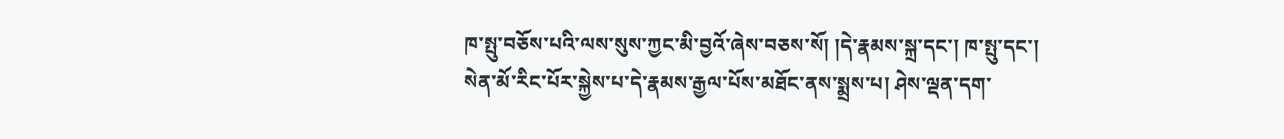ཁ་སྤུ་བཅོས་པའི་ལས་སུས་ཀྱང་མི་བྱའོ་ཞེས་བཅས་སོ། །དེ་རྣམས་སྐྲ་དང་། ཁ་སྤུ་དང་། སེན་མོ་རིང་པོར་སྐྱེས་པ་དེ་རྣམས་རྒྱལ་པོས་མཐོང་ནས་སྨྲས་པ། ཤེས་ལྡན་དག་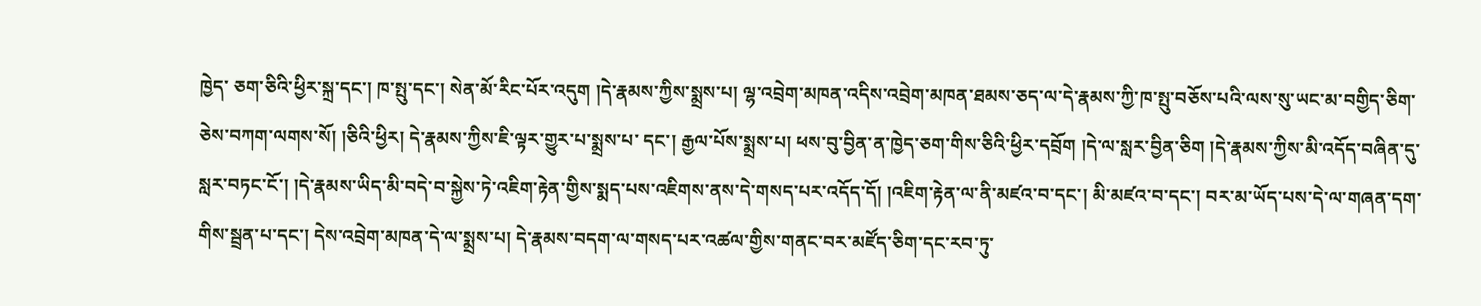ཁྱེད་ ཅག་ཅིའི་ཕྱིར་སྐྲ་དང་། ཁ་སྤུ་དང་། སེན་མོ་རིང་པོར་འདུག །དེ་རྣམས་ཀྱིས་སྨྲས་པ། ལྷ་འབྲེག་མཁན་འདིས་འབྲེག་མཁན་ཐམས་ཅད་ལ་དེ་རྣམས་ཀྱི་ཁ་སྤུ་བཅོས་པའི་ལས་སུ་ཡང་མ་བགྱིད་ཅིག་ཅེས་བཀག་ལགས་སོ། །ཅིའི་ཕྱིར། དེ་རྣམས་ཀྱིས་ཇི་ལྟར་གྱུར་པ་སྨྲས་པ་ དང་། རྒྱལ་པོས་སྨྲས་པ། ཕས་བུ་བྱིན་ན་ཁྱེད་ཅག་གིས་ཅིའི་ཕྱིར་དབྲོག །དེ་ལ་སླར་བྱིན་ཅིག །དེ་རྣམས་ཀྱིས་མི་འདོད་བཞིན་དུ་སླར་བཏང་ངོ་། །དེ་རྣམས་ཡིད་མི་བདེ་བ་སྐྱེས་ཏེ་འཇིག་རྟེན་གྱིས་སྨད་པས་འཇིགས་ནས་དེ་གསད་པར་འདོད་དོ། །འཇིག་རྟེན་ལ་ནི་མཛའ་བ་དང་། མི་མཛའ་བ་དང་། བར་མ་ཡོད་པས་དེ་ལ་གཞན་དག་གིས་སྦྲན་པ་དང་། དེས་འབྲེག་མཁན་དེ་ལ་སྨྲས་པ། དེ་རྣམས་བདག་ལ་གསད་པར་འཚལ་གྱིས་གནང་བར་མཛོད་ཅིག་དང་རབ་ཏུ་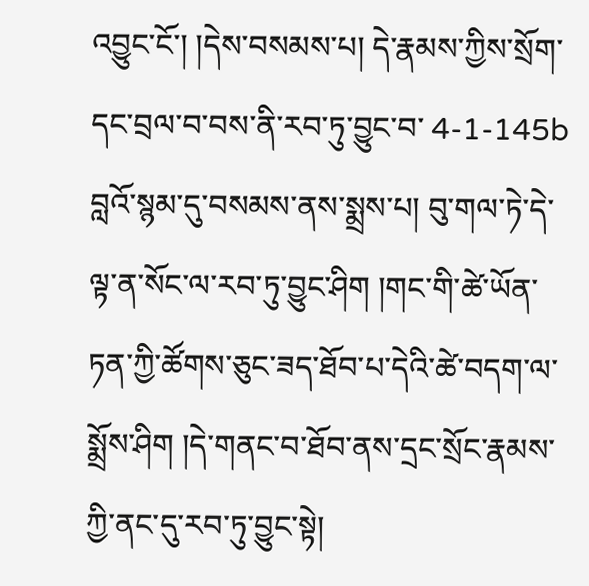འབྱུང་ངོ་། །དེས་བསམས་པ། དེ་རྣམས་ཀྱིས་སྲོག་དང་བྲལ་བ་བས་ནི་རབ་ཏུ་བྱུང་བ་ 4-1-145b བླའོ་སྙམ་དུ་བསམས་ནས་སྨྲས་པ། བུ་གལ་ཏེ་དེ་ལྟ་ན་སོང་ལ་རབ་ཏུ་བྱུང་ཤིག །གང་གི་ཚེ་ཡོན་ཏན་ཀྱི་ཚོགས་ཅུང་ཟད་ཐོབ་པ་དེའི་ཚེ་བདག་ལ་སྨྲོས་ཤིག །དེ་གནང་བ་ཐོབ་ནས་དྲང་སྲོང་རྣམས་ཀྱི་ནང་དུ་རབ་ཏུ་བྱུང་སྟེ།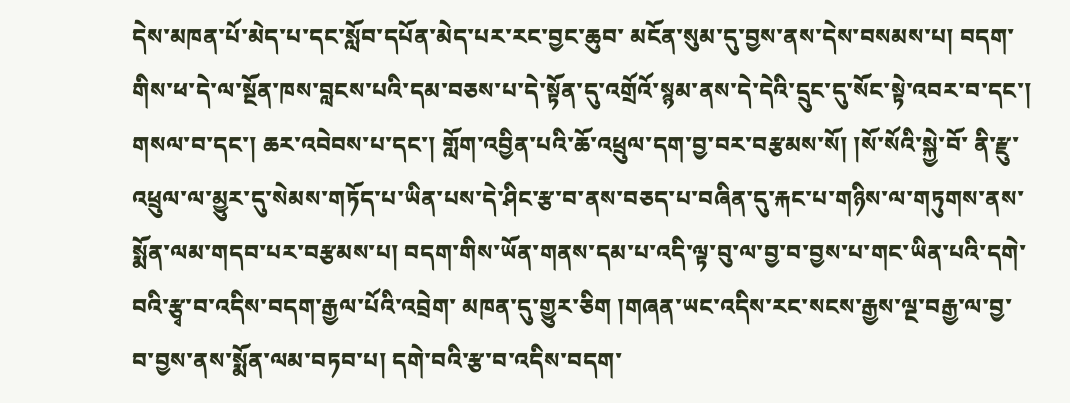དེས་མཁན་པོ་མེད་པ་དང་སློབ་དཔོན་མེད་པར་རང་བྱང་ཆུབ་ མངོན་སུམ་དུ་བྱས་ནས་དེས་བསམས་པ། བདག་གིས་ཕ་དེ་ལ་སྔོན་ཁས་བླངས་པའི་དམ་བཅས་པ་དེ་སྟོན་དུ་འགྲོའོ་སྙམ་ནས་དེ་དེའི་དྲུང་དུ་སོང་སྟེ་འབར་བ་དང་། གསལ་བ་དང་། ཆར་འབེབས་པ་དང་། གློག་འབྱིན་པའི་ཆོ་འཕྲུལ་དག་བྱ་བར་བརྩམས་སོ། །སོ་སོའི་སྐྱེ་བོ་ ནི་རྫུ་འཕྲུལ་ལ་མྱུར་དུ་སེམས་གཏོད་པ་ཡིན་པས་དེ་ཤིང་རྩ་བ་ནས་བཅད་པ་བཞིན་དུ་རྐང་པ་གཉིས་ལ་གཏུགས་ནས་སྨོན་ལམ་གདབ་པར་བརྩམས་པ། བདག་གིས་ཡོན་གནས་དམ་པ་འདི་ལྟ་བུ་ལ་བྱ་བ་བྱས་པ་གང་ཡིན་པའི་དགེ་བའི་རྩྭ་བ་འདིས་བདག་རྒྱལ་པོའི་འབྲེག་ མཁན་དུ་གྱུར་ཅིག །གཞན་ཡང་འདིས་རང་སངས་རྒྱས་ལྔ་བརྒྱ་ལ་བྱ་བ་བྱས་ནས་སྨོན་ལམ་བཏབ་པ། དགེ་བའི་རྩ་བ་འདིས་བདག་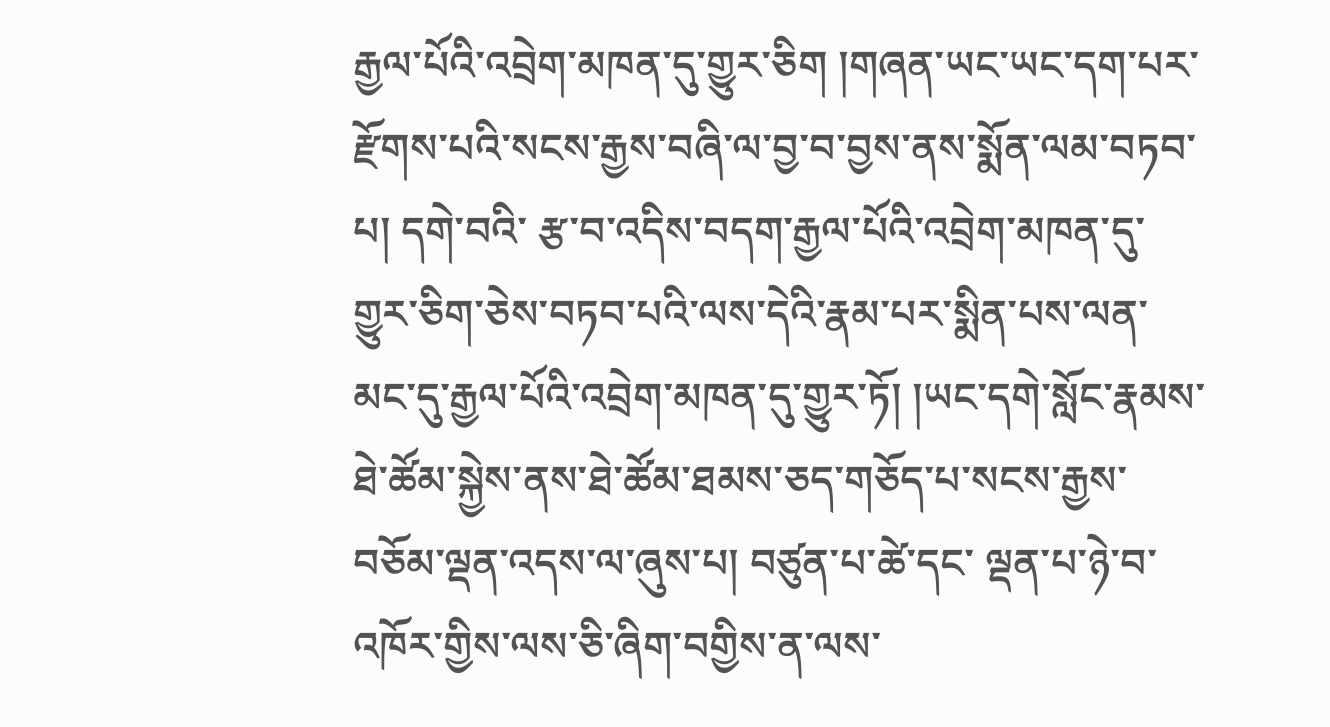རྒྱལ་པོའི་འབྲེག་མཁན་དུ་གྱུར་ཅིག །གཞན་ཡང་ཡང་དག་པར་རྫོགས་པའི་སངས་རྒྱས་བཞི་ལ་བྱ་བ་བྱས་ནས་སྨོན་ལམ་བཏབ་པ། དགེ་བའི་ རྩ་བ་འདིས་བདག་རྒྱལ་པོའི་འབྲེག་མཁན་དུ་གྱུར་ཅིག་ཅེས་བཏབ་པའི་ལས་དེའི་རྣམ་པར་སྨིན་པས་ལན་མང་དུ་རྒྱལ་པོའི་འབྲེག་མཁན་དུ་གྱུར་ཏོ། །ཡང་དགེ་སློང་རྣམས་ཐེ་ཚོམ་སྐྱེས་ནས་ཐེ་ཚོམ་ཐམས་ཅད་གཅོད་པ་སངས་རྒྱས་བཅོམ་ལྡན་འདས་ལ་ཞུས་པ། བཙུན་པ་ཚེ་དང་ ལྡན་པ་ཉེ་བ་འཁོར་གྱིས་ལས་ཅི་ཞིག་བགྱིས་ན་ལས་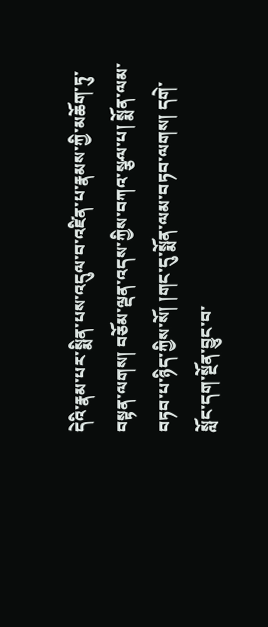དེའི་རྣམ་པར་སྨིན་པས་འདུལ་བ་འཛིན་པ་རྣམས་ཀྱི་མཆོག་ཏུ་བསྟན་ལགས། བཅོམ་ལྡན་འདས་ཀྱིས་བཀའ་སྩལ་པ། སྨོན་ལམ་བཏབ་པ་ཉིད་ཀྱིས་སོ། །གང་དུ་སྨོན་ལམ་བཏབ་ལགས། དགེ་སློང་དག་སྔོན་བྱུང་བ་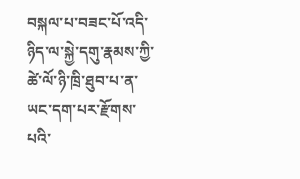བསྐལ་པ་བཟང་པོ་འདི་ཉིད་ལ་སྐྱེ་དགུ་རྣམས་ཀྱི་ཚེ་ལོ་ཉི་ཁྲི་ཐུབ་པ་ན་ཡང་དག་པར་རྫོགས་པའི་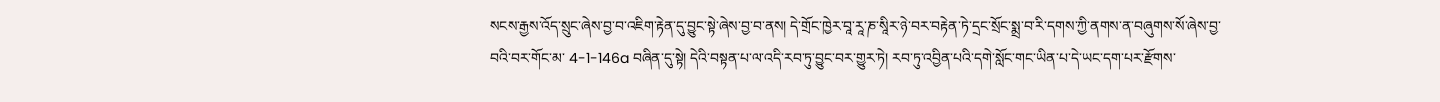སངས་རྒྱས་འོད་སྲུང་ཞེས་བྱ་བ་འཇིག་རྟེན་དུ་བྱུང་སྟེ་ཞེས་བྱ་བ་ནས། དེ་གྲོང་ཁྱེར་བཱ་རཱ་ཎ་སཱིར་ཉེ་བར་བརྟེན་ཏེ་དྲང་སྲོང་སྨྲ་བ་རི་དགས་ཀྱི་ནགས་ན་བཞུགས་སོ་ཞེས་བྱ་བའི་བར་གོང་མ་ 4-1-146a བཞིན་དུ་སྟེ། དེའི་བསྟན་པ་ལ་འདི་རབ་ཏུ་བྱུང་བར་གྱུར་ཏེ། རབ་ཏུ་འབྱིན་པའི་དགེ་སློང་གང་ཡིན་པ་དེ་ཡང་དག་པར་རྫོགས་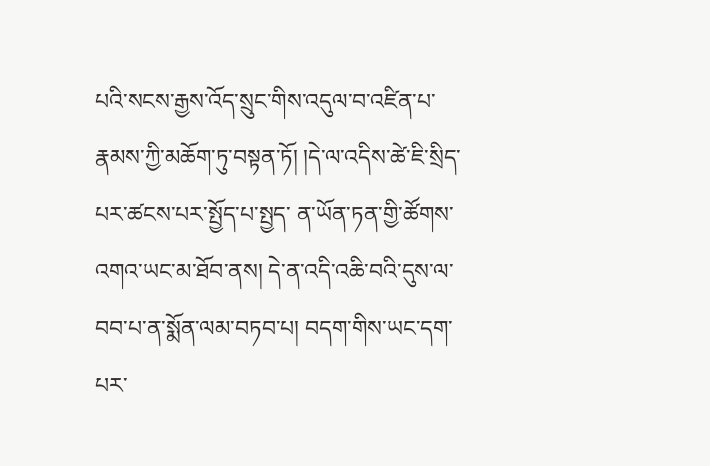པའི་སངས་རྒྱས་འོད་སྲུང་གིས་འདུལ་བ་འཛིན་པ་རྣམས་ཀྱི་མཆོག་ཏུ་བསྟན་ཏོ། །དེ་ལ་འདིས་ཚེ་ཇི་སྲིད་པར་ཚངས་པར་སྤྱོད་པ་སྤྱད་ ན་ཡོན་ཏན་གྱི་ཚོགས་འགའ་ཡང་མ་ཐོབ་ནས། དེ་ན་འདི་འཆི་བའི་དུས་ལ་བབ་པ་ན་སྨོན་ལམ་བཏབ་པ། བདག་གིས་ཡང་དག་པར་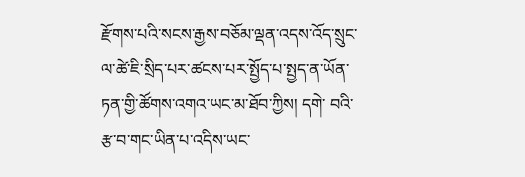རྫོགས་པའི་སངས་རྒྱས་བཅོམ་ལྡན་འདས་འོད་སྲུང་ལ་ཚེ་ཇི་སྲིད་པར་ཚངས་པར་སྤྱོད་པ་སྤྱད་ན་ཡོན་ཏན་གྱི་ཚོགས་འགའ་ཡང་མ་ཐོབ་ཀྱིས། དགེ་ བའི་རྩ་བ་གང་ཡིན་པ་འདིས་ཡང་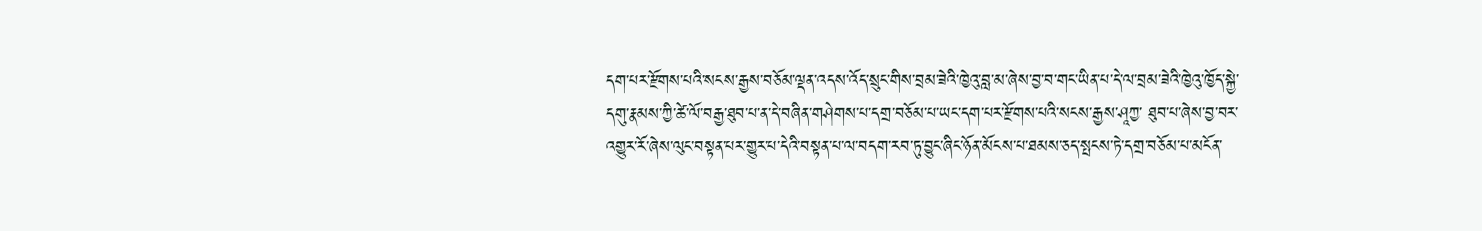དག་པར་རྫོགས་པའི་སངས་རྒྱས་བཅོམ་ལྡན་འདས་འོད་སྲུང་གིས་བྲམ་ཟེའི་ཁྱེའུ་བླ་མ་ཞེས་བྱ་བ་གང་ཡིན་པ་དེ་ལ་བྲམ་ཟེའི་ཁྱེའུ་ཁྱོད་སྐྱེ་དགུ་རྣམས་ཀྱི་ཚེ་ལོ་བརྒྱ་ཐུབ་པ་ན་དེ་བཞིན་གཤེགས་པ་དགྲ་བཅོམ་པ་ཡང་དག་པར་རྫོགས་པའི་སངས་རྒྱས་ཤཱཀྱ་ ཐུབ་པ་ཞེས་བྱ་བར་འགྱུར་རོ་ཞེས་ལུང་བསྟན་པར་གྱུར་པ་དེའི་བསྟན་པ་ལ་བདག་རབ་ཏུ་བྱུང་ཞིང་ཉོན་མོངས་པ་ཐམས་ཅད་སྤངས་ཏེ་དགྲ་བཅོམ་པ་མངོན་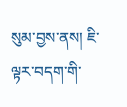སུམ་བྱས་ནས། ཇི་ལྟར་བདག་གི་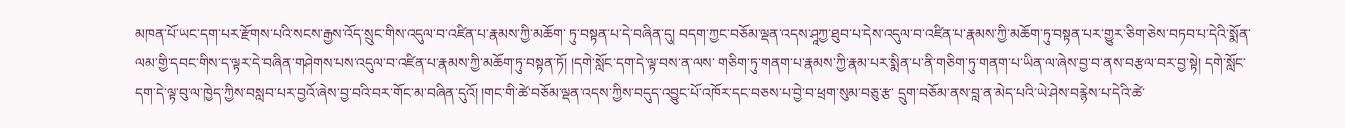མཁན་པོ་ཡང་དག་པར་རྫོགས་པའི་སངས་རྒྱས་འོད་སྲུང་གིས་འདུལ་བ་འཛིན་པ་རྣམས་ཀྱི་མཆོག་ ཏུ་བསྟན་པ་དེ་བཞིན་དུ། བདག་ཀྱང་བཅོམ་ལྡན་འདས་ཤཱཀྱ་ཐུབ་པ་དེས་འདུལ་བ་འཛིན་པ་རྣམས་ཀྱི་མཆོག་ཏུ་བསྟན་པར་གྱུར་ཅིག་ཅེས་བཏབ་པ་དེའི་སྨོན་ལམ་གྱི་དབང་གིས་ད་ལྟར་དེ་བཞིན་གཤེགས་པས་འདུལ་བ་འཛིན་པ་རྣམས་ཀྱི་མཆོག་ཏུ་བསྟན་ཏོ། །དགེ་སློང་དག་དེ་ལྟ་བས་ན་ལས་ གཅིག་ཏུ་གནག་པ་རྣམས་ཀྱི་རྣམ་པར་སྨིན་པ་ནི་གཅིག་ཏུ་གནག་པ་ཡིན་ལ་ཞེས་བྱ་བ་ནས་བརྩལ་བར་བྱ་སྟེ། དགེ་སློང་དག་དེ་ལྟ་བུ་ལ་ཁྱེད་ཀྱིས་བསླབ་པར་བྱའོ་ཞེས་བྱ་བའི་བར་གོང་མ་བཞིན་དུའོ། །གང་གི་ཚེ་བཅོམ་ལྡན་འདས་ཀྱིས་བདུད་འབྱུང་པོ་འཁོར་དང་བཅས་པ་བྱེ་བ་ཕྲག་སུམ་བཅུ་རྩ་ དྲུག་བཅོམ་ནས་བླ་ན་མེད་པའི་ཡེ་ཤེས་བརྙེས་པ་དེའི་ཚེ་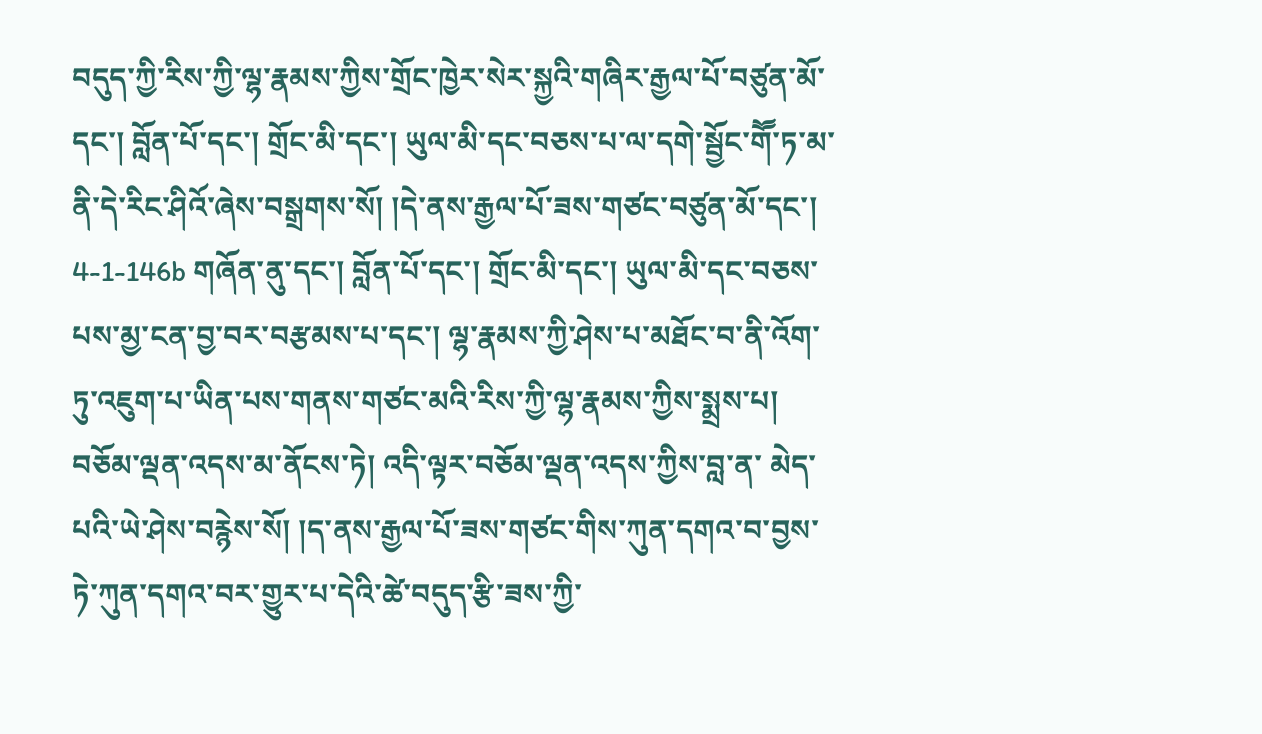བདུད་ཀྱི་རིས་ཀྱི་ལྷ་རྣམས་ཀྱིས་གྲོང་ཁྱེར་སེར་སྐྱའི་གཞིར་རྒྱལ་པོ་བཙུན་མོ་དང་། བློན་པོ་དང་། གྲོང་མི་དང་། ཡུལ་མི་དང་བཅས་པ་ལ་དགེ་སྦྱོང་གཽ་ཏ་མ་ནི་དེ་རིང་ཤིའོ་ཞེས་བསྒྲགས་སོ། །དེ་ནས་རྒྱལ་པོ་ཟས་གཙང་བཙུན་མོ་དང་། 4-1-146b གཞོན་ནུ་དང་། བློན་པོ་དང་། གྲོང་མི་དང་། ཡུལ་མི་དང་བཅས་པས་མྱ་ངན་བྱ་བར་བརྩམས་པ་དང་། ལྷ་རྣམས་ཀྱི་ཤེས་པ་མཐོང་བ་ནི་འོག་ཏུ་འཇུག་པ་ཡིན་པས་གནས་གཙང་མའི་རིས་ཀྱི་ལྷ་རྣམས་ཀྱིས་སྨྲས་པ། བཅོམ་ལྡན་འདས་མ་ནོངས་ཏེ། འདི་ལྟར་བཅོམ་ལྡན་འདས་ཀྱིས་བླ་ན་ མེད་པའི་ཡེ་ཤེས་བརྙེས་སོ། །ད་ནས་རྒྱལ་པོ་ཟས་གཙང་གིས་ཀུན་དགའ་བ་བྱས་ཏེ་ཀུན་དགའ་བར་གྱུར་པ་དེའི་ཚེ་བདུད་རྩི་ཟས་ཀྱི་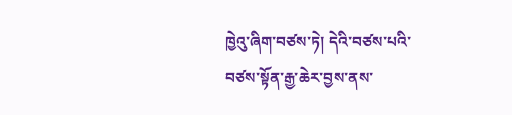ཁྱེའུ་ཞིག་བཙས་ཏེ། དེའི་བཙས་པའི་བཙས་སྟོན་རྒྱ་ཆེར་བྱས་ནས་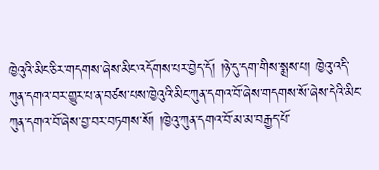ཁྱེའུའི་མིང་ཅིར་གདགས་ཞེས་མིང་འདོགས་པར་བྱེད་དོ། །ཉེ་དུ་དག་གིས་སྨྲས་པ། ཁྱེའུ་འདི་ཀུན་དགའ་བར་གྱུར་པ་ན་བཙས་པས་ཁྱེའུའི་མིང་ཀུན་དགའ་བོ་ཞེས་གདགས་སོ་ཞེས་དེའི་མིང་ཀུན་དགའ་བོ་ཞེས་བྱ་བར་བཏགས་སོ། །ཁྱེའུ་ཀུན་དགའ་བོ་མ་མ་བརྒྱད་པོ་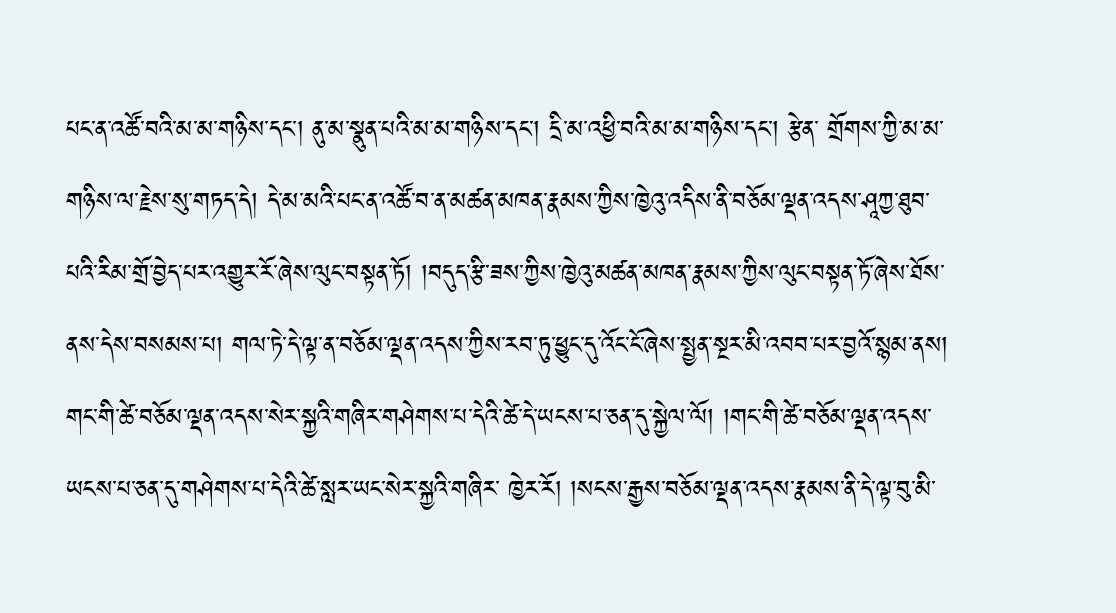པང་ན་འཚོ་བའི་མ་མ་གཉིས་དང་། ནུ་མ་སྣུན་པའི་མ་མ་གཉིས་དང་། དྲི་མ་འཕྱི་བའི་མ་མ་གཉིས་དང་། རྩེན་ གྲོགས་ཀྱི་མ་མ་གཉིས་ལ་རྗེས་སུ་གཏད་དེ། དེ་མ་མའི་པང་ན་འཚོ་བ་ན་མཚན་མཁན་རྣམས་ཀྱིས་ཁྱེའུ་འདིས་ནི་བཅོམ་ལྡན་འདས་ཤཱཀྱ་ཐུབ་པའི་རིམ་གྲོ་བྱེད་པར་འགྱུར་རོ་ཞེས་ལུང་བསྟན་ཏོ། །བདུད་རྩི་ཟས་ཀྱིས་ཁྱེའུ་མཚན་མཁན་རྣམས་ཀྱིས་ལུང་བསྟན་ཏོ་ཞེས་ཐོས་ནས་དེས་བསམས་པ། གལ་ཏེ་དེ་ལྟ་ན་བཅོམ་ལྡན་འདས་ཀྱིས་རབ་ཏུ་ཕྱུང་དུ་འོང་ངོ་ཞེས་སྤྱན་སྔར་མི་འབབ་པར་བྱའོ་སྙམ་ནས། གང་གི་ཚེ་བཅོམ་ལྡན་འདས་སེར་སྐྱའི་གཞིར་གཤེགས་པ་དེའི་ཚེ་དེ་ཡངས་པ་ཅན་དུ་སྐྱེལ་ལོ། །གང་གི་ཚེ་བཅོམ་ལྡན་འདས་ཡངས་པ་ཅན་དུ་གཤེགས་པ་དེའི་ཚེ་སླར་ཡང་སེར་སྐྱའི་གཞིར་ ཁྱེར་རོ། །སངས་རྒྱས་བཅོམ་ལྡན་འདས་རྣམས་ནི་དེ་ལྟ་བུ་མི་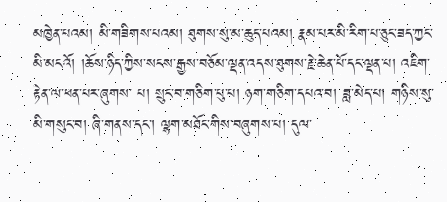མཁྱེན་པའམ། མི་གཟིགས་པའམ། ཐུགས་སུ་མ་ཆུད་པའམ། རྣམ་པར་མི་རིག་པ་ཅུང་ཟད་ཀྱང་མི་མངའོ། །ཆོས་ཉིད་ཀྱིས་སངས་རྒྱས་བཅོམ་ལྡན་འདས་ཐུགས་རྗེ་ཆེན་པོ་དང་ལྡན་པ། འཇིག་རྟེན་ལ་ཕན་པར་ཞུགས་ པ། སྲུང་བ་གཅིག་པུ་པ། ཉག་གཅིག་དཔའ་བ། ཟླ་མེད་པ། གཉིས་སུ་མི་གསུང་བ། ཞི་གནས་དང་། ལྷག་མཐོང་གིས་བཞུགས་པ། དུལ་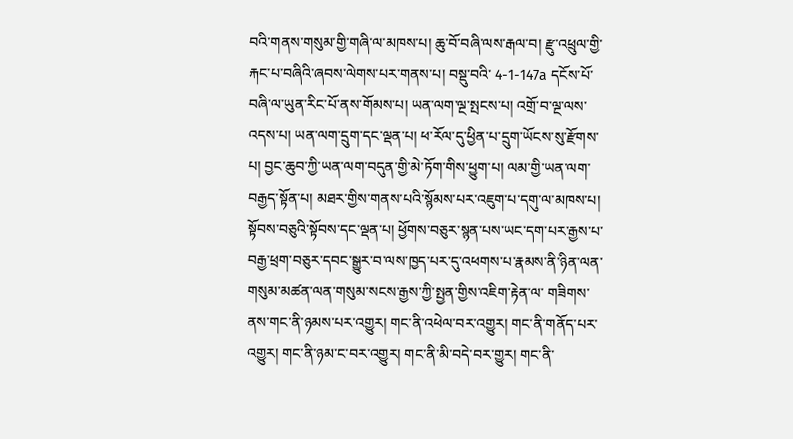བའི་གནས་གསུམ་གྱི་གཞི་ལ་མཁས་པ། ཆུ་བོ་བཞི་ལས་རྒལ་བ། རྫུ་འཕྲུལ་གྱི་རྐང་པ་བཞིའི་ཞབས་ལེགས་པར་གནས་པ། བསྡུ་བའི་ 4-1-147a དངོས་པོ་བཞི་ལ་ཡུན་རིང་པོ་ནས་གོམས་པ། ཡན་ལག་ལྔ་སྤངས་པ། འགྲོ་བ་ལྔ་ལས་འདས་པ། ཡན་ལག་དྲུག་དང་ལྡན་པ། ཕ་རོལ་དུ་ཕྱིན་པ་དྲུག་ཡོངས་སུ་རྫོགས་པ། བྱང་ཆུབ་ཀྱི་ཡན་ལག་བདུན་གྱི་མེ་ཏོག་གིས་ཕྱུག་པ། ལམ་གྱི་ཡན་ལག་བརྒྱད་སྟོན་པ། མཐར་གྱིས་གནས་པའི་སྙོམས་པར་འཇུག་པ་དགུ་ལ་མཁས་པ། སྟོབས་བཅུའི་སྟོབས་དང་ལྡན་པ། ཕྱོགས་བཅུར་སྙན་པས་ཡང་དག་པར་རྒྱས་པ་བརྒྱ་ཕྲག་བཅུར་དབང་སྒྱུར་བ་ལས་ཁྱད་པར་དུ་འཕགས་པ་རྣམས་ནི་ཉིན་ལན་གསུམ་མཚན་ལན་གསུམ་སངས་རྒྱས་ཀྱི་སྤྱན་གྱིས་འཇིག་རྟེན་ལ་ གཟིགས་ནས་གང་ནི་ཉམས་པར་འགྱུར། གང་ནི་འཕེལ་བར་འགྱུར། གང་ནི་གནོད་པར་འགྱུར། གང་ནི་ཉམ་ང་བར་འགྱུར། གང་ནི་མི་བདེ་བར་གྱུར། གང་ནི་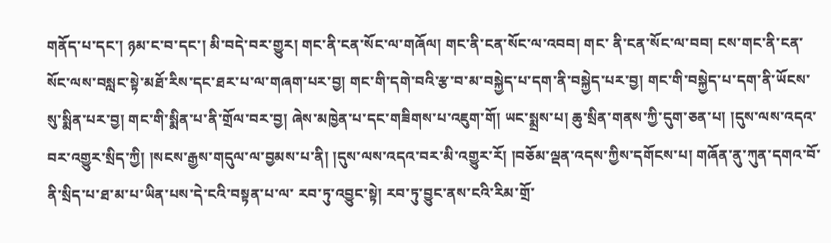གནོད་པ་དང་། ཉམ་ང་བ་དང་། མི་བདེ་བར་གྱུར། གང་ནི་ངན་སོང་ལ་གཞོལ། གང་ནི་ངན་སོང་ལ་འབབ། གང་ ནི་ངན་སོང་ལ་བབ། ངས་གང་ནི་ངན་སོང་ལས་བསླང་སྟེ་མཐོ་རིས་དང་ཐར་པ་ལ་གཞག་པར་བྱ། གང་གི་དགེ་བའི་རྩ་བ་མ་བསྐྱེད་པ་དག་ནི་བསྐྱེད་པར་བྱ། གང་གི་བསྐྱེད་པ་དག་ནི་ཡོངས་སུ་སྨིན་པར་བྱ། གང་གི་སྨིན་པ་ནི་གྲོལ་བར་བྱ། ཞེས་མཁྱེན་པ་དང་གཟིགས་པ་འཇུག་གོ། ཡང་སྨྲས་པ། ཆུ་སྲིན་གནས་ཀྱི་དུག་ཅན་པ། །དུས་ལས་འདའ་བར་འགྱུར་སྲིད་ཀྱི། །སངས་རྒྱས་གདུལ་ལ་བྱམས་པ་ནི། །དུས་ལས་འདའ་བར་མི་འགྱུར་རོ། །བཅོམ་ལྡན་འདས་ཀྱིས་དགོངས་པ། གཞོན་ནུ་ཀུན་དགའ་བོ་ནི་སྲིད་པ་ཐ་མ་པ་ཡིན་པས་དེ་ངའི་བསྟན་པ་ལ་ རབ་ཏུ་འབྱུང་སྟེ། རབ་ཏུ་བྱུང་ནས་ངའི་རིམ་གྲོ་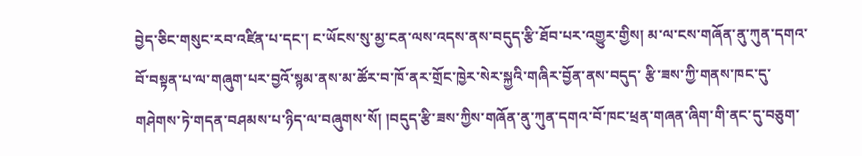བྱེད་ཅིང་གསུང་རབ་འཛིན་པ་དང་། ང་ཡོངས་སུ་མྱ་ངན་ལས་འདས་ནས་བདུད་རྩི་ཐོབ་པར་འགྱུར་གྱིས། མ་ལ་ངས་གཞོན་ནུ་ཀུན་དགའ་བོ་བསྟན་པ་ལ་གཞུག་པར་བྱའོ་སྙམ་ནས་མ་ཚོར་བ་ཁོ་ནར་གྲོང་ཁྱེར་སེར་སྐྱའི་གཞིར་བྱོན་ནས་བདུད་ རྩི་ཟས་ཀྱི་གནས་ཁང་དུ་གཤེགས་ཏེ་གདན་བཤམས་པ་ཉིད་ལ་བཞུགས་སོ། །བདུད་རྩི་ཟས་ཀྱིས་གཞོན་ནུ་ཀུན་དགའ་བོ་ཁང་ཕྲན་གཞན་ཞིག་གི་ནང་དུ་བཅུག་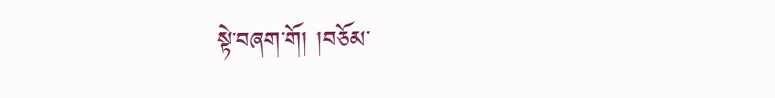སྟེ་བཞག་གོ། །བཅོམ་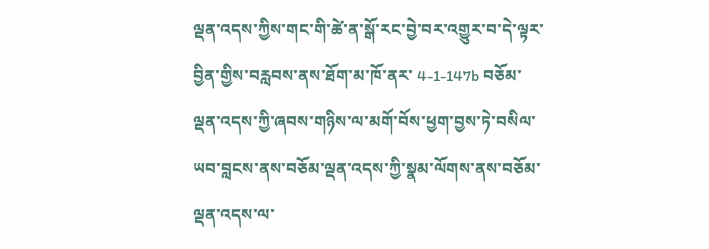ལྡན་འདས་ཀྱིས་གང་གི་ཚེ་ན་སྒོ་རང་བྱེ་བར་འགྱུར་བ་དེ་ལྟར་བྱིན་གྱིས་བརླབས་ནས་ཐོག་མ་ཁོ་ནར་ 4-1-147b བཅོམ་ལྡན་འདས་ཀྱི་ཞབས་གཉིས་ལ་མགོ་བོས་ཕྱག་བྱས་ཏེ་བསིལ་ཡབ་བླངས་ནས་བཅོམ་ལྡན་འདས་ཀྱི་སྣམ་ལོགས་ནས་བཅོམ་ལྡན་འདས་ལ་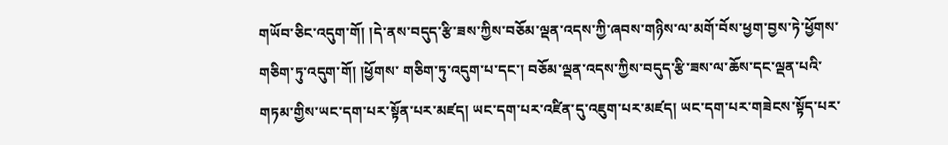གཡོབ་ཅིང་འདུག་གོ། །དེ་ནས་བདུད་རྩི་ཟས་ཀྱིས་བཅོམ་ལྡན་འདས་ཀྱི་ཞབས་གཉིས་ལ་མགོ་བོས་ཕྱག་བྱས་ཏེ་ཕྱོགས་གཅིག་ཏུ་འདུག་གོ། །ཕྱོགས་ གཅིག་ཏུ་འདུག་པ་དང་། བཅོམ་ལྡན་འདས་ཀྱིས་བདུད་རྩི་ཟས་ལ་ཆོས་དང་ལྡན་པའི་གཏམ་གྱིས་ཡང་དག་པར་སྟོན་པར་མཛད། ཡང་དག་པར་འཛིན་དུ་འཇུག་པར་མཛད། ཡང་དག་པར་གཟེངས་སྟོད་པར་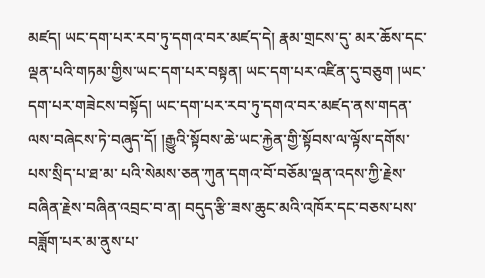མཛད། ཡང་དག་པར་རབ་ཏུ་དགའ་བར་མཛད་དེ། རྣམ་གྲངས་དུ་ མར་ཆོས་དང་ལྡན་པའི་གཏམ་གྱིས་ཡང་དག་པར་བསྟན། ཡང་དག་པར་འཛིན་དུ་བཅུག །ཡང་དག་པར་གཟེངས་བསྟོད། ཡང་དག་པར་རབ་ཏུ་དགའ་བར་མཛད་ནས་གདན་ལས་བཞེངས་ཏེ་བཞུད་དོ། །རྒྱུའི་སྟོབས་ཆེ་ཡང་རྐྱེན་གྱི་སྟོབས་ལ་ལྟོས་དགོས་པས་སྲིད་པ་ཐ་མ་ པའི་སེམས་ཅན་ཀུན་དགའ་བོ་བཅོམ་ལྡན་འདས་ཀྱི་རྗེས་བཞིན་རྗེས་བཞིན་འབྲང་བ་ན། བདུད་རྩི་ཟས་ཆུང་མའི་འཁོར་དང་བཅས་པས་བཟློག་པར་མ་ནུས་པ་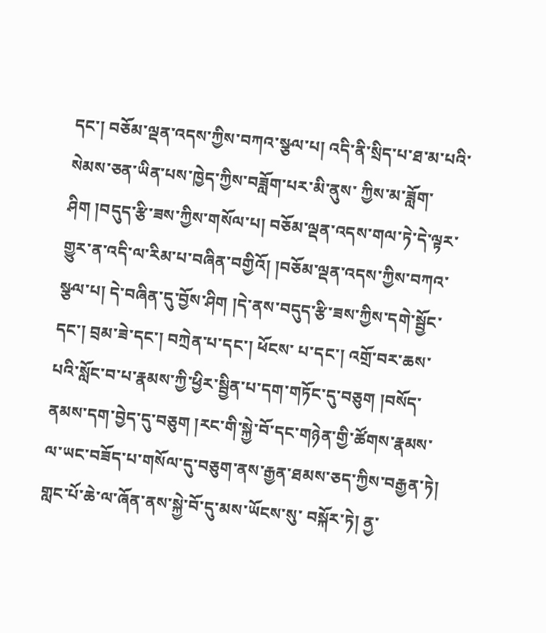དང་། བཅོམ་ལྡན་འདས་ཀྱིས་བཀའ་སྩལ་པ། འདི་ནི་སྲིད་པ་ཐ་མ་པའི་སེམས་ཅན་ཡིན་པས་ཁྱེད་ཀྱིས་བཟློག་པར་མི་ནུས་ ཀྱིས་མ་ཟློག་ཤིག །བདུད་རྩི་ཟས་ཀྱིས་གསོལ་པ། བཅོམ་ལྡན་འདས་གལ་ཏེ་དེ་ལྟར་གྱུར་ན་འདི་ལ་རིམ་པ་བཞིན་བགྱིའོ། །བཅོམ་ལྡན་འདས་ཀྱིས་བཀའ་སྩལ་པ། དེ་བཞིན་དུ་བྱོས་ཤིག །དེ་ནས་བདུད་རྩི་ཟས་ཀྱིས་དགེ་སྦྱོང་དང་། བྲམ་ཟེ་དང་། བཀྲེན་པ་དང་། ཕོངས་ པ་དང་། འགྲོ་བར་ཆས་པའི་སློང་བ་པ་རྣམས་ཀྱི་ཕྱིར་སྦྱིན་པ་དག་གཏོང་དུ་བཅུག །བསོད་ནམས་དག་བྱེད་དུ་བཅུག །རང་གི་སྐྱེ་བོ་དང་གཉེན་གྱི་ཚོགས་རྣམས་ལ་ཡང་བཟོད་པ་གསོལ་དུ་བཅུག་ནས་རྒྱན་ཐམས་ཅད་ཀྱིས་བརྒྱན་ཏེ། གླང་པོ་ཆེ་ལ་ཞོན་ནས་སྐྱེ་བོ་དུ་མས་ཡོངས་སུ་ བསྐོར་ཏེ། ནྱ་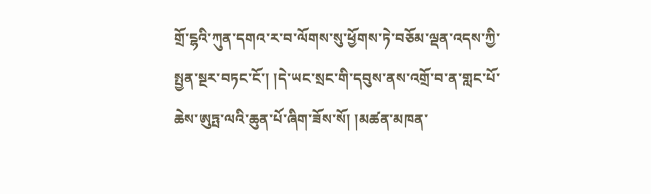གྲོ་ངྷའི་ཀུན་དགའ་ར་བ་ལོགས་སུ་ཕྱོགས་ཏེ་བཅོམ་ལྡན་འདས་ཀྱི་སྤྱན་སྔར་བཏང་ངོ་། །དེ་ཡང་སྲང་གི་དབུས་ནས་འགྲོ་བ་ན་གླང་པོ་ཆེས་ཨུཏྤ་ལའི་ཆུན་པོ་ཞིག་ཟོས་སོ། །མཚན་མཁན་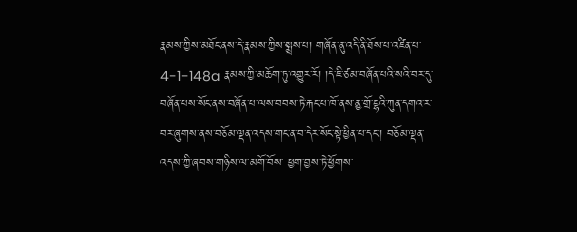རྣམས་ཀྱིས་མཐོང་ནས་དེ་རྣམས་ཀྱིས་སྨྲས་པ། གཞོན་ནུ་འདི་ནི་ཐོས་པ་འཛིན་པ་ 4-1-148a རྣམས་ཀྱི་མཆོག་ཏུ་འགྱུར་རོ། །དེ་ཇི་ཙམ་བཞོན་པའི་སའི་བར་དུ་བཞོན་པས་སོང་ནས་བཞོན་པ་ལས་བབས་ཏེ་རྐང་པ་ཁོ་ནས་ནྱ་གྲོ་ངྷའི་ཀུན་དགའ་ར་བར་ཞུགས་ནས་བཅོམ་ལྡན་འདས་གང་ན་བ་དེར་སོང་སྟེ་ཕྱིན་པ་དང་། བཅོམ་ལྡན་འདས་ཀྱི་ཞབས་གཉིས་ལ་མགོ་བོས་ ཕྱག་བྱས་ཏེ་ཕྱོགས་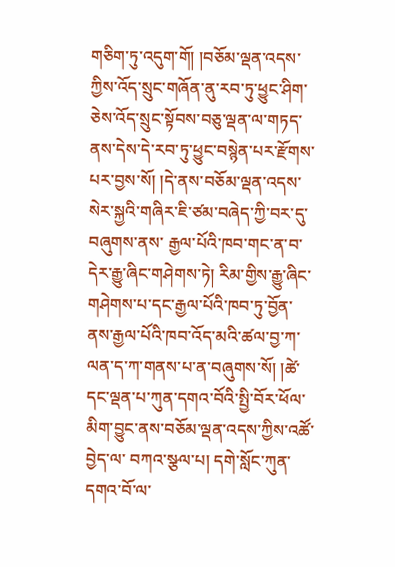གཅིག་ཏུ་འདུག་གོ། །བཅོམ་ལྡན་འདས་ཀྱིས་འོད་སྲུང་གཞོན་ནུ་རབ་ཏུ་ཕྱུང་ཤིག་ཅེས་འོད་སྲུང་སྟོབས་བཅུ་ལྡན་ལ་གཏད་ནས་དེས་དེ་རབ་ཏུ་ཕྱུང་བསྙེན་པར་རྫོགས་པར་བྱས་སོ། །དེ་ནས་བཅོམ་ལྡན་འདས་སེར་སྐྱའི་གཞིར་ཇི་ཙམ་བཞེད་ཀྱི་བར་དུ་བཞུགས་ནས་ རྒྱལ་པོའི་ཁབ་གང་ན་བ་དེར་རྒྱུ་ཞིང་གཤེགས་ཏེ། རིམ་གྱིས་རྒྱུ་ཞིང་གཤེགས་པ་དང་རྒྱལ་པོའི་ཁབ་ཏུ་བྱོན་ནས་རྒྱལ་པོའི་ཁབ་འོད་མའི་ཚལ་བྱ་ཀ་ལན་ད་ཀ་གནས་པ་ན་བཞུགས་སོ། །ཚེ་དང་ལྡན་པ་ཀུན་དགའ་བོའི་སྤྱི་བོར་ཕོལ་མིག་བྱུང་ནས་བཅོམ་ལྡན་འདས་ཀྱིས་འཚོ་བྱེད་ལ་ བཀའ་སྩལ་པ། དགེ་སློང་ཀུན་དགའ་བོ་ལ་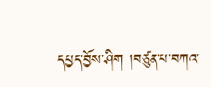དཔྱད་བྱོས་ཤིག །བཙུན་པ་བཀའ་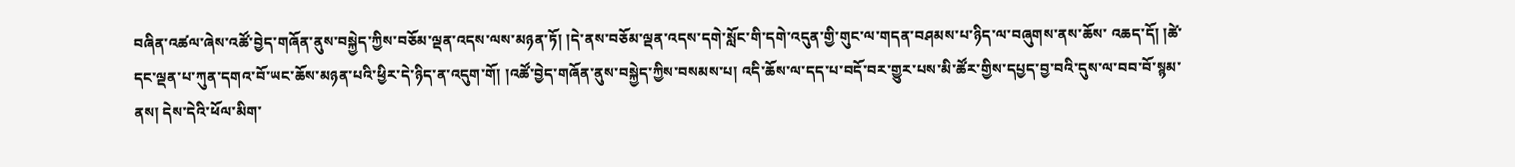བཞིན་འཚལ་ཞེས་འཚོ་བྱེད་གཞོན་ནུས་བསྐྱེད་ཀྱིས་བཅོམ་ལྡན་འདས་ལས་མཉན་ཏོ། །དེ་ནས་བཅོམ་ལྡན་འདས་དགེ་སློང་གི་དགེ་འདུན་གྱི་གུང་ལ་གདན་བཤམས་པ་ཉིད་ལ་བཞུགས་ནས་ཆོས་ འཆད་དོ། །ཚེ་དང་ལྡན་པ་ཀུན་དགའ་བོ་ཡང་ཆོས་མཉན་པའི་ཕྱིར་དེ་ཉིད་ན་འདུག་གོ། །འཚོ་བྱེད་གཞོན་ནུས་བསྐྱེད་ཀྱིས་བསམས་པ། འདི་ཆོས་ལ་དད་པ་བདོ་བར་གྱུར་པས་མི་ཚོར་གྱིས་དཔྱད་བྱ་བའི་དུས་ལ་བབ་བོ་སྙམ་ནས། དེས་དེའི་ཕོལ་མིག་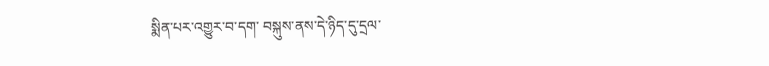སྨིན་པར་འགྱུར་བ་དག་ བསྐུས་ནས་དེ་ཉིད་དུ་དྲལ་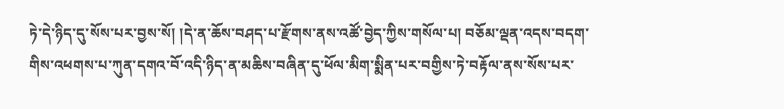ཏེ་དེ་ཉིད་དུ་སོས་པར་བྱས་སོ། །དེ་ན་ཆོས་བཤད་པ་རྫོགས་ནས་འཚོ་བྱེད་ཀྱིས་གསོལ་པ། བཅོམ་ལྡན་འདས་བདག་གིས་འཕགས་པ་ཀུན་དགའ་བོ་འདི་ཉིད་ན་མཆིས་བཞིན་དུ་ཕོལ་མིག་སྨིན་པར་བགྱིས་ཏེ་བརྟོལ་ནས་སོས་པར་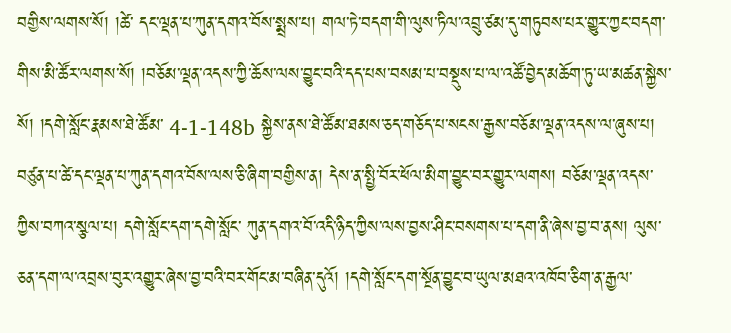བགྱིས་ལགས་སོ། །ཚེ་ དང་ལྡན་པ་ཀུན་དགའ་བོས་སྨྲས་པ། གལ་ཏེ་བདག་གི་ལུས་ཏིལ་འབྲུ་ཙམ་དུ་གཏུབས་པར་གྱུར་ཀྱང་བདག་གིས་མི་ཚོར་ལགས་སོ། །བཅོམ་ལྡན་འདས་ཀྱི་ཆོས་ལས་བྱུང་བའི་དད་པས་བསམ་པ་བསྡུས་པ་ལ་འཚོ་བྱེད་མཆོག་ཏུ་ཡ་མཚན་སྐྱེས་སོ། །དགེ་སློང་རྣམས་ཐེ་ཚོམ་ 4-1-148b སྐྱེས་ནས་ཐེ་ཚོམ་ཐམས་ཅད་གཅོད་པ་སངས་རྒྱས་བཅོམ་ལྡན་འདས་ལ་ཞུས་པ། བཙུན་པ་ཚེ་དང་ལྡན་པ་ཀུན་དགའ་བོས་ལས་ཅི་ཞིག་བགྱིས་ན། དེས་ན་སྤྱི་བོར་ཕོལ་མིག་བྱུང་བར་གྱུར་ལགས། བཅོམ་ལྡན་འདས་ཀྱིས་བཀའ་སྩལ་པ། དགེ་སློང་དག་དགེ་སློང་ ཀུན་དགའ་བོ་འདི་ཉིད་ཀྱིས་ལས་བྱས་ཤིང་བསགས་པ་དག་ནི་ཞེས་བྱ་བ་ནས། ལུས་ཅན་དག་ལ་འབྲས་བུར་འགྱུར་ཞེས་བྱ་བའི་བར་གོང་མ་བཞིན་དུའོ། །དགེ་སློང་དག་སྔོན་བྱུང་བ་ཡུལ་མཐའ་འཁོབ་ཅིག་ན་རྒྱལ་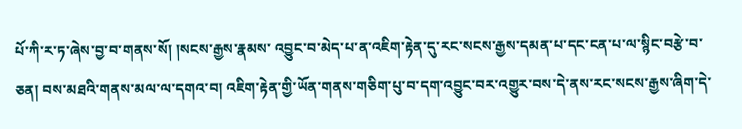པོ་ཀི་ར་ཏ་ཞེས་བྱ་བ་གནས་སོ། །སངས་རྒྱས་རྣམས་ འབྱུང་བ་མེད་པ་ན་འཇིག་རྟེན་དུ་རང་སངས་རྒྱས་དམན་པ་དང་ངན་པ་ལ་སྙིང་བརྩེ་བ་ཅན། བས་མཐའི་གནས་མལ་ལ་དགའ་བ། འཇིག་རྟེན་གྱི་ཡོན་གནས་གཅིག་པུ་བ་དག་འབྱུང་བར་འགྱུར་བས་དེ་ནས་རང་སངས་རྒྱས་ཞིག་དེ་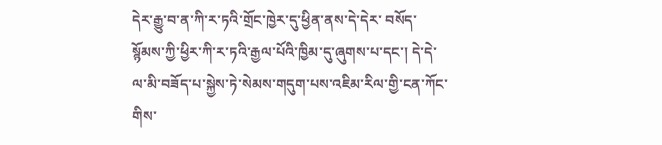དེར་རྒྱུ་བ་ན་ཀི་ར་ཏའི་གྲོང་ཁྱེར་དུ་ཕྱིན་ནས་དེ་དེར་ བསོད་སྙོམས་ཀྱི་ཕྱིར་ཀི་ར་ཏའི་རྒྱལ་པོའི་ཁྱིམ་དུ་ཞུགས་པ་དང་། དེ་དེ་ལ་མི་བཟོད་པ་སྐྱེས་ཏེ་སེམས་གདུག་པས་འཇིམ་རིལ་གྱི་ངན་ཀོང་གིས་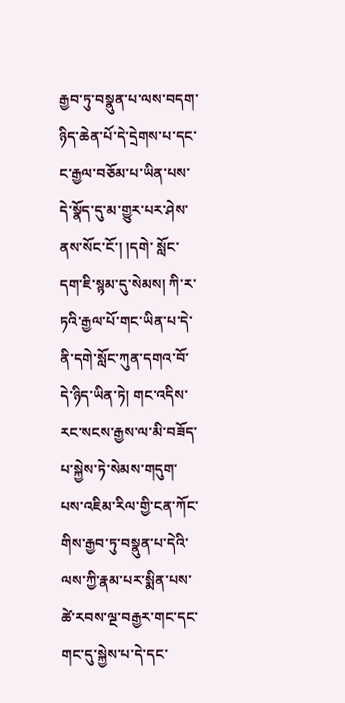རྒྱབ་ཏུ་བསྣུན་པ་ལས་བདག་ཉིད་ཆེན་པོ་དེ་དྲེགས་པ་དང་ང་རྒྱལ་བཅོམ་པ་ཡིན་པས་དེ་སྣོད་དུ་མ་གྱུར་པར་ཤེས་ནས་སོང་ངོ་། །དགེ་ སློང་དག་ཇི་སྙམ་དུ་སེམས། ཀི་ར་ཏའི་རྒྱལ་པོ་གང་ཡིན་པ་དེ་ནི་དགེ་སློང་ཀུན་དགའ་བོ་དེ་ཉིད་ཡིན་ཏེ། གང་འདིས་རང་སངས་རྒྱས་ལ་མི་བཟོད་པ་སྐྱེས་ཏེ་སེམས་གདུག་པས་འཇིམ་རིལ་གྱི་ངན་ཀོང་གིས་རྒྱབ་ཏུ་བསྣུན་པ་དེའི་ལས་ཀྱི་རྣམ་པར་སྨིན་པས་ཚེ་རབས་ལྔ་བརྒྱར་གང་དང་ གང་དུ་སྐྱེས་པ་དེ་དང་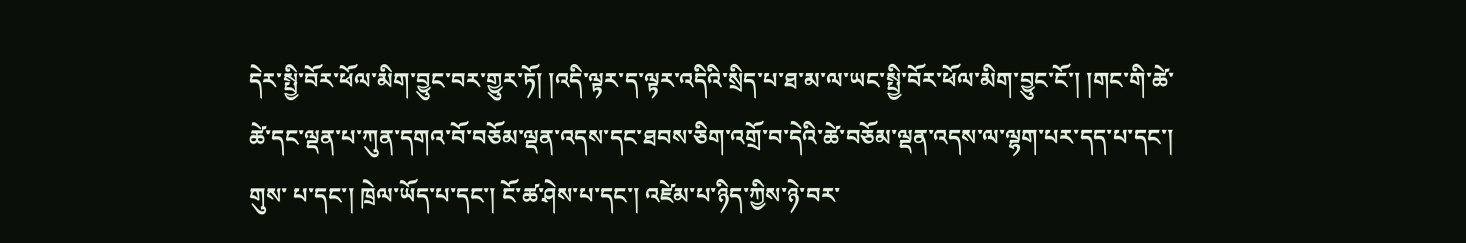དེར་སྤྱི་བོར་ཕོལ་མིག་བྱུང་བར་གྱུར་ཏོ། །འདི་ལྟར་ད་ལྟར་འདིའི་སྲིད་པ་ཐ་མ་ལ་ཡང་སྤྱི་བོར་ཕོལ་མིག་བྱུང་ངོ་། །གང་གི་ཚེ་ཚེ་དང་ལྡན་པ་ཀུན་དགའ་བོ་བཅོམ་ལྡན་འདས་དང་ཐབས་ཅིག་འགྲོ་བ་དེའི་ཚེ་བཅོམ་ལྡན་འདས་ལ་ལྷག་པར་དད་པ་དང་། གུས་ པ་དང་། ཁྲེལ་ཡོད་པ་དང་། ངོ་ཚ་ཤེས་པ་དང་། འཛེམ་པ་ཉིད་ཀྱིས་ཉེ་བར་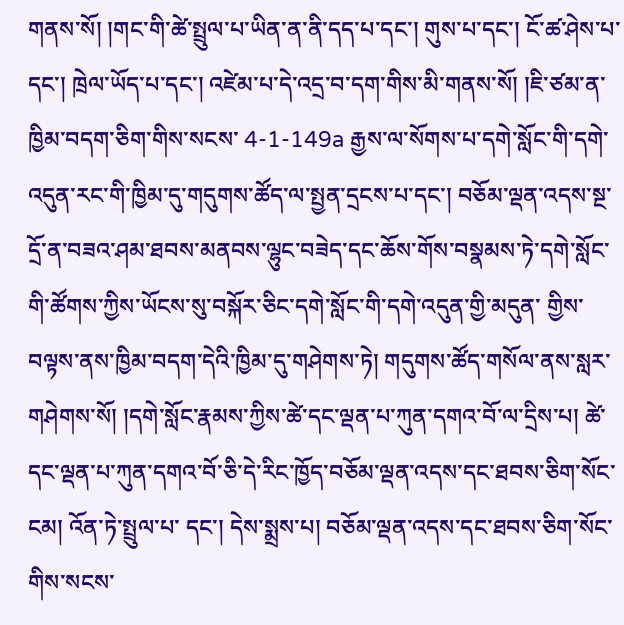གནས་སོ། །གང་གི་ཚེ་སྤྲུལ་པ་ཡིན་ན་ནི་དད་པ་དང་། གུས་པ་དང་། ངོ་ཚ་ཤེས་པ་དང་། ཁྲེལ་ཡོད་པ་དང་། འཛེམ་པ་དེ་འདྲ་བ་དག་གིས་མི་གནས་སོ། །ཇི་ཙམ་ན་ཁྱིམ་བདག་ཅིག་གིས་སངས་ 4-1-149a རྒྱས་ལ་སོགས་པ་དགེ་སློང་གི་དགེ་འདུན་རང་གི་ཁྱིམ་དུ་གདུགས་ཚོད་ལ་སྤྱན་དྲངས་པ་དང་། བཅོམ་ལྡན་འདས་སྔ་དྲོ་ན་བཟའ་ཤམ་ཐབས་མནབས་ལྷུང་བཟེད་དང་ཆོས་གོས་བསྣམས་ཏེ་དགེ་སློང་གི་ཚོགས་ཀྱིས་ཡོངས་སུ་བསྐོར་ཅིང་དགེ་སློང་གི་དགེ་འདུན་གྱི་མདུན་ གྱིས་བལྟས་ནས་ཁྱིམ་བདག་དེའི་ཁྱིམ་དུ་གཤེགས་ཏེ། གདུགས་ཚོད་གསོལ་ནས་སླར་གཤེགས་སོ། །དགེ་སློང་རྣམས་ཀྱིས་ཚེ་དང་ལྡན་པ་ཀུན་དགའ་བོ་ལ་དྲིས་པ། ཚེ་དང་ལྡན་པ་ཀུན་དགའ་བོ་ཅི་དེ་རིང་ཁྱོད་བཅོམ་ལྡན་འདས་དང་ཐབས་ཅིག་སོང་ངམ། འོན་ཏེ་སྤྲུལ་པ་ དང་། དེས་སྨྲས་པ། བཅོམ་ལྡན་འདས་དང་ཐབས་ཅིག་སོང་གིས་སངས་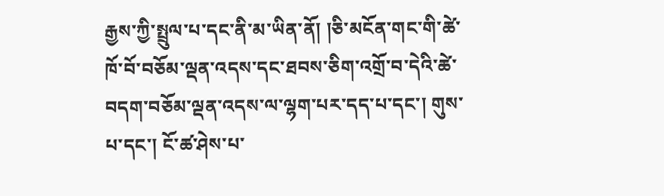རྒྱས་ཀྱི་སྤྲུལ་པ་དང་ནི་མ་ཡིན་ནོ། །ཅི་མངོན་གང་གི་ཚེ་ཁོ་བོ་བཅོམ་ལྡན་འདས་དང་ཐབས་ཅིག་འགྲོ་བ་དེའི་ཚེ་བདག་བཅོམ་ལྡན་འདས་ལ་ལྷག་པར་དད་པ་དང་། གུས་པ་དང་། ངོ་ཚ་ཤེས་པ་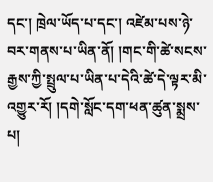དང་། ཁྲེལ་ཡོད་པ་དང་། འཛེམ་པས་ཉེ་བར་གནས་པ་ཡིན་ནོ། །གང་གི་ཚེ་སངས་རྒྱས་ཀྱི་སྤྲུལ་པ་ཡིན་པ་དེའི་ཚེ་དེ་ལྟར་མི་འགྱུར་རོ། །དགེ་སློང་དག་ཕན་ཚུན་སྨྲས་པ།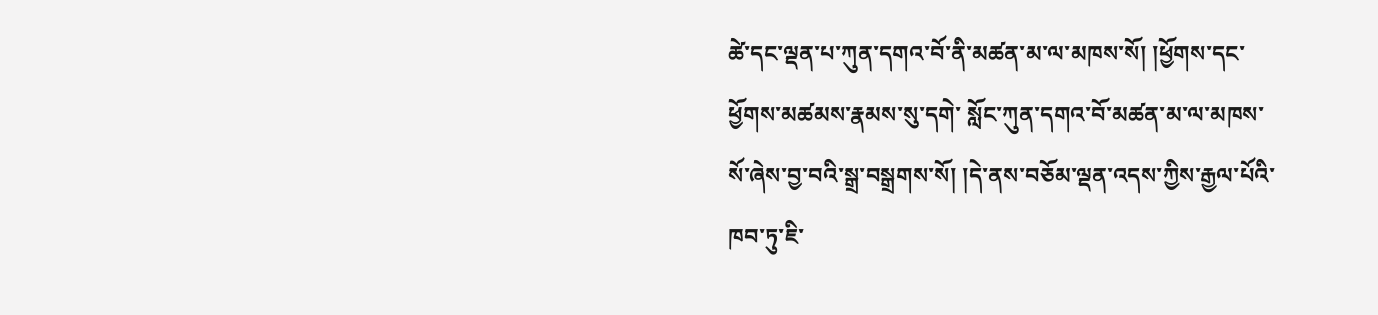ཚེ་དང་ལྡན་པ་ཀུན་དགའ་བོ་ནི་མཚན་མ་ལ་མཁས་སོ། །ཕྱོགས་དང་ཕྱོགས་མཚམས་རྣམས་སུ་དགེ་ སློང་ཀུན་དགའ་བོ་མཚན་མ་ལ་མཁས་སོ་ཞེས་བྱ་བའི་སྒྲ་བསྒྲགས་སོ། །དེ་ནས་བཅོམ་ལྡན་འདས་ཀྱིས་རྒྱལ་པོའི་ཁབ་ཏུ་ཇི་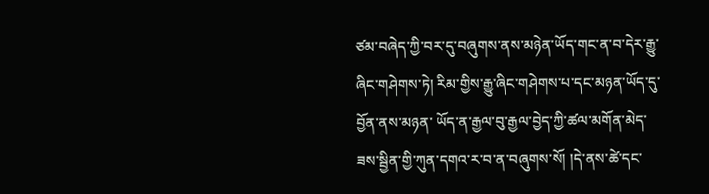ཙམ་བཞེད་ཀྱི་བར་དུ་བཞུགས་ནས་མཉེན་ཡོད་གང་ན་བ་དེར་རྒྱུ་ཞིང་གཤེགས་ཏེ། རིམ་གྱིས་རྒྱུ་ཞིང་གཤེགས་པ་དང་མཉན་ཡོད་དུ་བྱོན་ནས་མཉན་ ཡོད་ན་རྒྱལ་བུ་རྒྱལ་བྱེད་ཀྱི་ཚལ་མགོན་མེད་ཟས་སྦྱིན་གྱི་ཀུན་དགའ་ར་བ་ན་བཞུགས་སོ། །དེ་ནས་ཚེ་དང་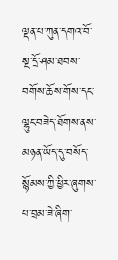ལྡན་པ་ཀུན་དགའ་བོ་སྔ་དྲོ་ཤམ་ཐབས་བགོས་ཆོས་གོས་དང་ལྷུང་བཟེད་ཐོགས་ནས་མཉན་ཡོད་དུ་བསོད་སྙོམས་ཀྱི་ཕྱིར་ཞུགས་པ་བྲམ་ཟེ་ཞིག་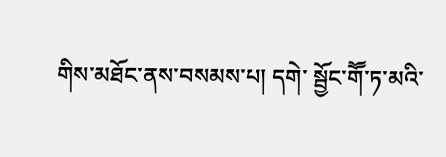གིས་མཐོང་ནས་བསམས་པ། དགེ་ སྦྱོང་གཽ་ཏ་མའི་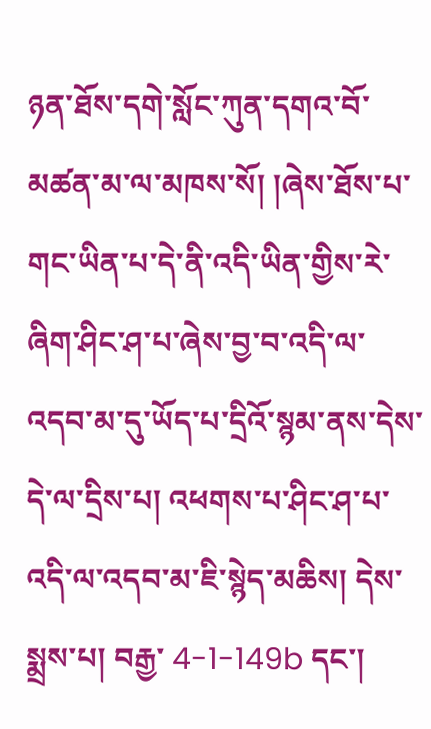ཉན་ཐོས་དགེ་སློང་ཀུན་དགའ་བོ་མཚན་མ་ལ་མཁས་སོ། །ཞེས་ཐོས་པ་གང་ཡིན་པ་དེ་ནི་འདི་ཡིན་གྱིས་རེ་ཞིག་ཤིང་ཤ་པ་ཞེས་བྱ་བ་འདི་ལ་འདབ་མ་དུ་ཡོད་པ་དྲིའོ་སྙམ་ནས་དེས་དེ་ལ་དྲིས་པ། འཕགས་པ་ཤིང་ཤ་པ་འདི་ལ་འདབ་མ་ཇི་སྙེད་མཆིས། དེས་སྨྲས་པ། བརྒྱ་ 4-1-149b དང་།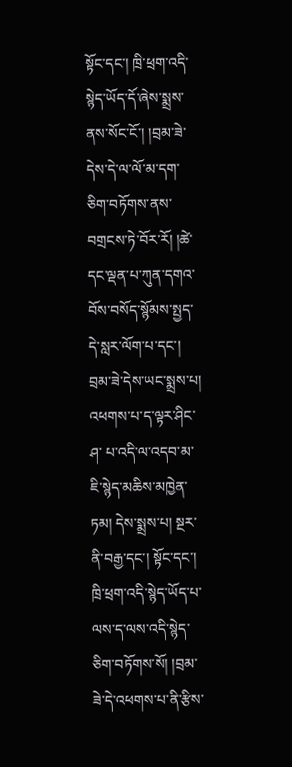སྟོང་དང་། ཁྲི་ཕྲག་འདི་སྙེད་ཡོད་དོ་ཞེས་སྨྲས་ནས་སོང་ངོ་། །བྲམ་ཟེ་དེས་དེ་ལ་ལོ་མ་དག་ཅིག་བཏོགས་ནས་བགྲངས་ཏེ་བོར་རོ། །ཚེ་དང་ལྡན་པ་ཀུན་དགའ་བོས་བསོད་སྙོམས་སྤྱད་དེ་སླར་ལོག་པ་དང་། བྲམ་ཟེ་དེས་ཡང་སྨྲས་པ། འཕགས་པ་ད་ལྟར་ཤིང་ཤ་ པ་འདི་ལ་འདབ་མ་ཇི་སྙེད་མཆིས་མཁྱེན་ཏམ། དེས་སྨྲས་པ། སྔར་ནི་བརྒྱ་དང་། སྟོང་དང་། ཁྲི་ཕྲག་འདི་སྙེད་ཡོད་པ་ལས་ད་ལས་འདི་སྙེད་ཅིག་བཏོགས་སོ། །བྲམ་ཟེ་དེ་འཕགས་པ་ནི་རྩིས་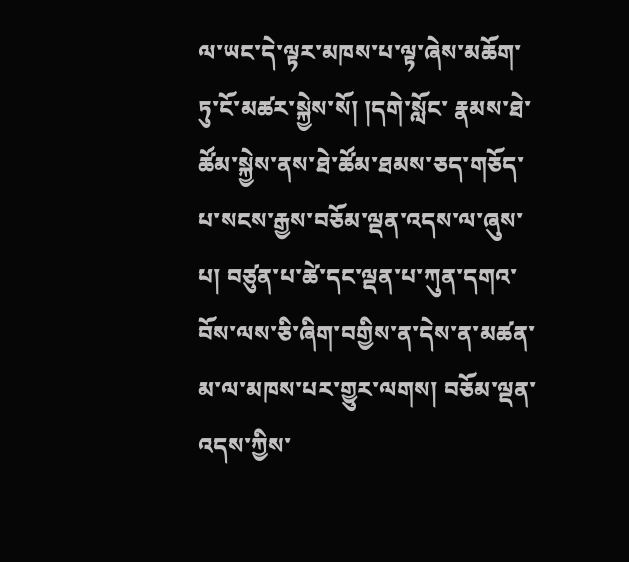ལ་ཡང་དེ་ལྟར་མཁས་པ་ལྟ་ཞེས་མཆོག་ཏུ་ངོ་མཚར་སྐྱེས་སོ། །དགེ་སློང་ རྣམས་ཐེ་ཚོམ་སྐྱེས་ནས་ཐེ་ཚོམ་ཐམས་ཅད་གཅོད་པ་སངས་རྒྱས་བཅོམ་ལྡན་འདས་ལ་ཞུས་པ། བཙུན་པ་ཚེ་དང་ལྡན་པ་ཀུན་དགའ་བོས་ལས་ཅི་ཞིག་བགྱིས་ན་དེས་ན་མཚན་མ་ལ་མཁས་པར་གྱུར་ལགས། བཅོམ་ལྡན་འདས་ཀྱིས་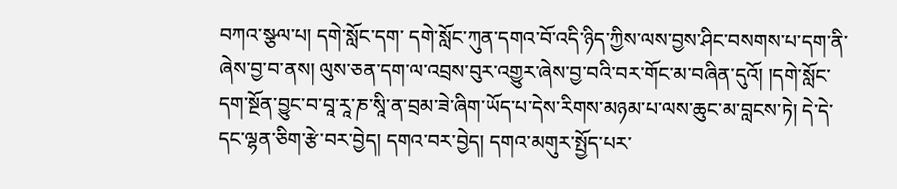བཀའ་སྩལ་པ། དགེ་སློང་དག་ དགེ་སློང་ཀུན་དགའ་བོ་འདི་ཉིད་ཀྱིས་ལས་བྱས་ཤིང་བསགས་པ་དག་ནི་ཞེས་བྱ་བ་ནས། ལུས་ཅན་དག་ལ་འབྲས་བུར་འགྱུར་ཞེས་བྱ་བའི་བར་གོང་མ་བཞིན་དུའོ། །དགེ་སློང་དག་སྔོན་བྱུང་བ་བཱ་རཱ་ཎ་སཱི་ན་བྲམ་ཟེ་ཞིག་ཡོད་པ་དེས་རིགས་མཉམ་པ་ལས་ཆུང་མ་བླངས་ཏེ། དེ་དེ་དང་ལྷན་ཅིག་རྩེ་བར་བྱེད། དགའ་བར་བྱེད། དགའ་མགུར་སྤྱོད་པར་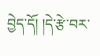བྱེད་དོ། །དེ་རྩེ་བར་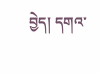བྱེད། དགའ་